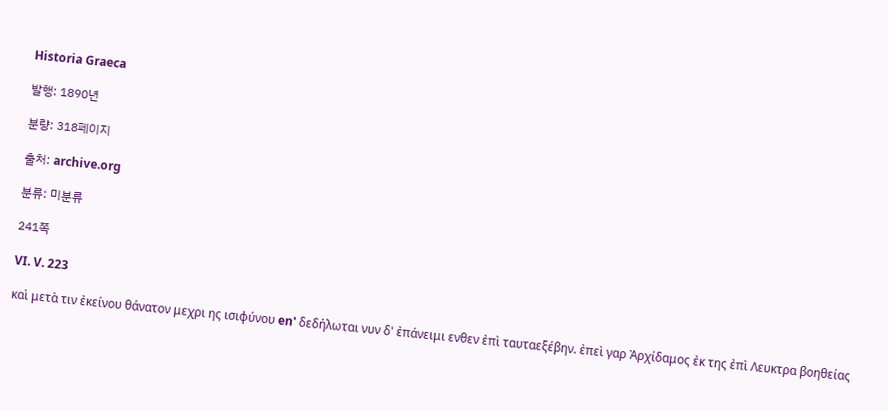Historia Graeca

발행: 1890년

분량: 318페이지

출처: archive.org

분류: 미분류

241쪽

VI. V. 223

καὶ μετὰ τιν ἐκείνου θάνατον μεχρι ης ισιφύνου en' δεδήλωται νυν δ' ἐπάνειμι ενθεν ἐπὶ ταυταεξέβην. ἐπεὶ γαρ Ἀρχίδαμος ἐκ της ἐπὶ Λευκτρα βοηθείας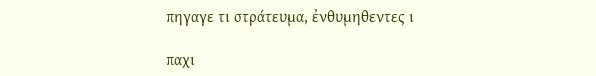πηγαγε τι στράτευμα, ἐνθυμηθεντες ι

παχι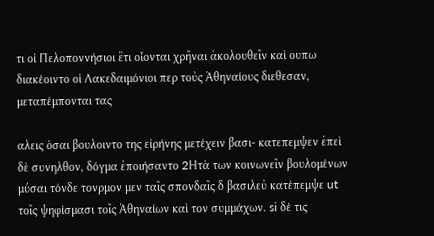τι οἱ Πελοποννήσιοι ἔτι οἷονται χρῆναι ἀκολουθεῖν καὶ ουπω διακέοιντο οἱ Λακεδαιμόνιοι περ τοὐς Ἀθηναίους διεθεσαν, μεταπέμπονται τας

αλεις ὁσαι βουλοιντο της εἰρήνης μετέχειν βασι- κατεπεμψεν ἐπεὶ δὲ συνηλθον, δόγμα ἐποιήσαντο 2Hτὰ των κοινωνεῖν βουλομένων μύσαι τόνδε τονρμον μεν ταῖς σπονδαῖς δ βασιλεὐ κατέπεμψε ut τοῖς ψηφίσμασι τοῖς Ἀθηναίων καὶ τον συμμάχων. si δέ τις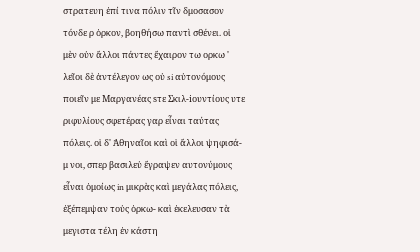στρατευη ἐπί τινα πόλιν τῖν δμοσασον τόνδε ρ ὁρκον, βοηθήσω παντὶ σθένει. οἱ μὲν οὐν ἄλλοι πάντες ἔχαιρον τω ορκω ' λεῖοι δὲ ἀντέλεγον ως οὐ si αὐτονόμους ποιεῖν με Μαργανέας sτε Σκιλ-iουντίους υτε ριφυλίους σφετέρας γαρ εἶναι ταύτας πόλεις. οἱ δ' Ἀθηναῖοι καὶ οἱ ἄλλοι ψηφισά- μ νοι, σπερ βασιλεὐ ἔγραψεν αυτονύμους εἶναι ὁμοίως in μικρὰς καὶ μεγάλας πόλεις, ἐξέπεμψαν τοὐς ὁρκω- καὶ ἐκελευσαν τὰ μεγιστα τέλη ἐν κάστη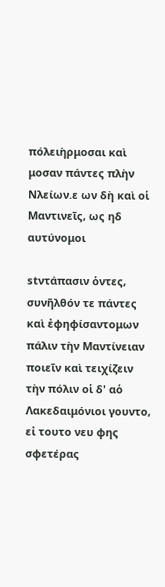πόλειὴρμοσαι καὶ μοσαν πάντες πλὴν Nλείων.ε ων δὴ καὶ οἱ Μαντινεῖς, ως ηδ αυτύνομοι

stντάπασιν ὁντες, συνῆλθόν τε πάντες καὶ ἐφηφίσαντομων πάλιν τὴν Μαντίνειαν ποιεῖν καὶ τειχίζειν τὴν πόλιν οἱ δ' αὁ Λακεδαιμόνιοι γουντο, εἰ τουτο νευ φης σφετέρας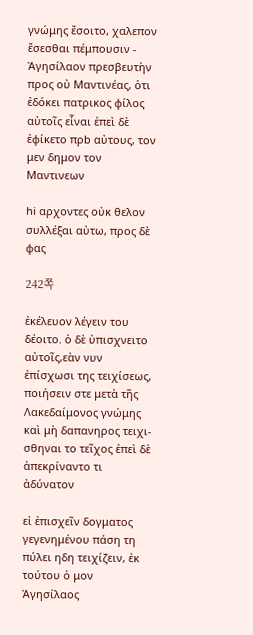γνώμης ἔσοιτο, χαλεπον ἔσεσθαι πέμπουσιν - Ἀγησίλαον πρεσβευτὴν προς οὐ Μαντινέας, ὁτι ἐδόκει πατρικος φίλος αὐτοῖς εἶναι ἐπεὶ δὲ ἐφίκετο πρb αὐτους, τον μεν δημον τον Μαντινεων

hi αρχοντες οὐκ θελον συλλέξαι αὐτω, προς δὲ φας

242쪽

ἐκέλευον λέγειν του δέοιτο. ὁ δὲ ὐπισχνειτο αὐτοῖς,εὰν νυν ἐπίσχωσι της τειχίσεως, ποιήσειν στε μετὰ τῆς Λακεδαίμονος γνώμης καὶ μὴ δαπανηρος τειχι- σθηναι το τεῖχος ἐπεὶ δὲ ἀπεκρίναντο τι ἀδύνατον

εἰ ἐπισχεῖν δογματος γεγενημένου πάση τη πύλει ηδη τειχίζειν, ἐκ τούτου ὁ μον Ἀγησίλαος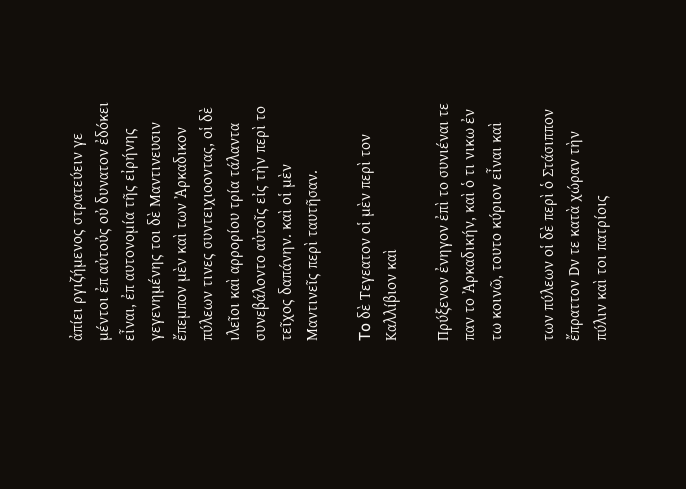ἀπίει ργιζήμενος στρατεύειν γε μέντοι ἐπ αὐτοὐς οὐ δυνατον ἐδόκει εἶναι, ἐπ αυτονομία τῆς εἰρήνης γεγενημένης τοι δὲ Μαντινευσιν ἔπεμπον μὲν καὶ των Ἀρκαδικον πύλεων τινες συντειχιοοντας, οἱ δὲ ιλεῖοι καὶ αρρορίου τρία τάλαντα συνεβάλοντο αὐτοῖς εἰς τὴν περὶ το τεῖχος δαπάνην. καὶ οἱ μὲν Μαντινεῖς περὶ ταυτῆσαν.

To δὲ Tεγεατον οἱ μὲν περὶ τον Καλλίβιον καὶ

Πρύξενον ἐνηγον ἐπὶ το συνιέναι τε παν το Ἀρκαδικήν, καὶ ὁ τι νικω ἐν τω κοινῶ, τουτο κύριον εἶναι καὶ

των πύλεων οἱ δὲ περὶ ὁ Στάσιππον ἔπραττον Dν τε κατὰ χώραν τὴν πύλιν καὶ τοι πατρίοις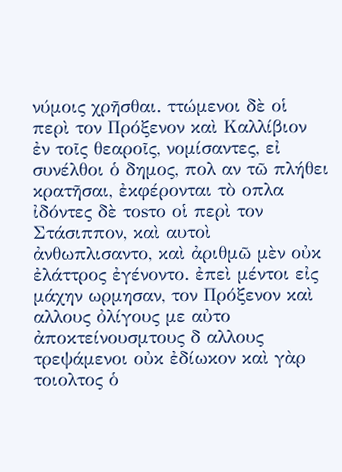νύμοις χρῆσθαι. ττώμενοι δὲ οἱ περὶ τον Πρόξενον καὶ Καλλίβιον ἐν τοῖς θεαροῖς, νομίσαντες, εἰ συνέλθοι ὁ δημος, πολ αν τῶ πλήθει κρατῆσαι, ἐκφέρονται τὸ οπλα ἰδόντες δὲ τοsτο οἱ περὶ τον Στάσιππον, καὶ αυτοὶ ἀνθωπλισαντο, καὶ ἀριθμῶ μὲν οὐκ ἐλάττρος ἐγένοντο. ἐπεὶ μέντοι εἰς μάχην ωρμησαν, τον Πρόξενον καὶ αλλους ὀλίγους με αὐτο ἀποκτείνουσμτους δ αλλους τρεψάμενοι οὐκ ἐδίωκον καὶ γὰρ τοιολτος ὁ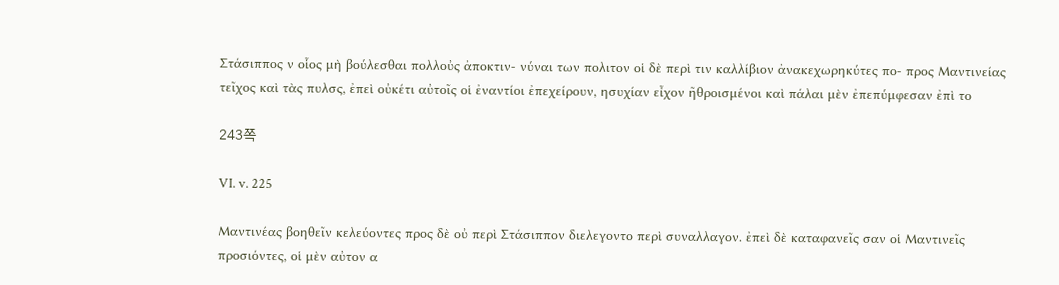Στάσιππος ν οἷος μὴ βούλεσθαι πολλοὐς ἀποκτιν- νύναι των πολιτον οἱ δὲ περὶ τιν καλλίβιον ἀνακεχωρηκύτες πο- προς Μαντινείας τεῖχος καὶ τὰς πυλσς, ἐπεὶ οὐκέτι αὐτοῖς οἱ ἐναντίοι ἐπεχείρουν, ησυχίαν εἶχον ῆθροισμένοι καὶ πάλαι μὲν ἐπεπύμφεσαν ἐπὶ το

243쪽

VI. v. 225

Μαντινέας βοηθεῖν κελεύοντες προς δὲ οὐ περὶ Στάσιππον διελεγοντο περὶ συναλλαγον. ἐπεὶ δὲ καταφανεῖς σαν οἱ Μαντινεῖς προσιόντες, οἱ μὲν αὐτον α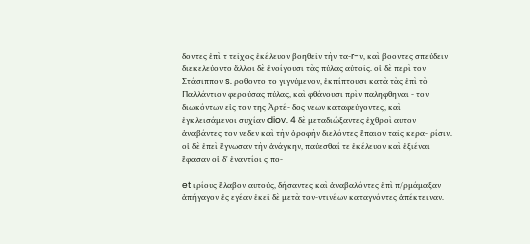δοντες ἐπὶ τ τεῖχος ἐκέλευον βοηθεῖν τὴν τα-r-ν, καὶ βοοντες σπεύδειν διεκελεύοντο ἄλλοι δὲ ἐνοίγουσι τὰς πύλας αὐτοῖς. οἱ δὲ περὶ τον Στάσιππον s. ροθοντο το γιγνύμενον, ἐκπίπτουσι κατὰ τὰς ἐπὶ τὸ Παλλάντιον φερούσας πύλας, καὶ φθάνουσι πρὶν παληφθηναι - τον διωκόντων εἰς τον της Ἀρτέ- δος νεων καταφεύγοντες, καὶ ἐγκλεισάμενοι συχίαν diov. 4 δὲ μεταδιώξαντες ἐχθροὶ αυτον ἀναβάντες τον νεδεν καὶ τὴν ὀροφὴν διελόντες ἔπαιον ταῖς κερα- ρίσιν. οἱ δὲ ἐπεὶ ἔγνωσαν τὴν ἀνάγκην, παύεσθαί τε ἐκέλευον καὶ ἐξιέναι ἔφασαν οἱ δ' ἐναντίοι ς πο-

et ιρίους ἔλαβον αυτούς, δήσαντες καὶ ἀναβαλόντες ἐπὶ π/ρμάμαξαν ἀπήγαγον ἐς εγέαν ἐκεῖ δὲ μετὰ τον-ντινέων καταγνόντες ἀπέκτειναν.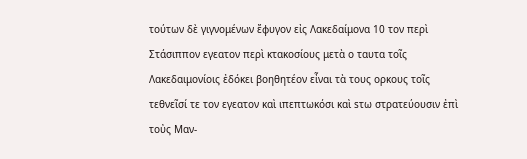τούτων δὲ γιγνομένων ἔφυγον εἰς Λακεδαίμονα 10 τον περὶ Στάσιππον εγεατον περὶ κτακοσίους μετὰ ο ταυτα τοῖς Λακεδαιμονίοις ἐδόκει βοηθητέον εἶναι τὰ τους ορκους τοῖς τεθνεῖσί τε τον εγεατον καὶ ιπεπτωκόσι καὶ sτω στρατεύουσιν ἐπὶ τοὐς Μαν-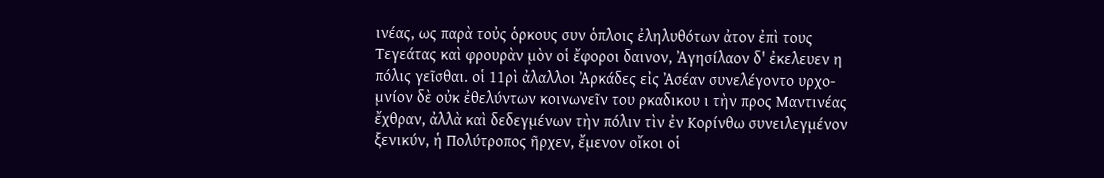ινέας, ως παρὰ τοὐς ὁρκους συν ὁπλοις ἐληλυθότων ἀτον ἐπὶ τους Τεγεάτας καὶ φρουρὰν μὸν οἱ ἔφοροι δαινον, Ἀγησίλαον δ' ἐκελευεν η πόλις γεῖσθαι. οἱ 11ρὶ ἀλαλλοι Ἀρκάδες εἰς Ἀσέαν συνελέγοντο υρχο- μνίον δὲ οὐκ ἐθελύντων κοινωνεῖν του ρκαδικου ι τὴν προς Μαντινέας ἔχθραν, ἀλλὰ καὶ δεδεγμένων τὴν πόλιν τὶν ἐν Κορίνθω συνειλεγμένον ξενικύν, ἡ Πολύτροπος ῆρχεν, ἔμενον οἴκοι οἱ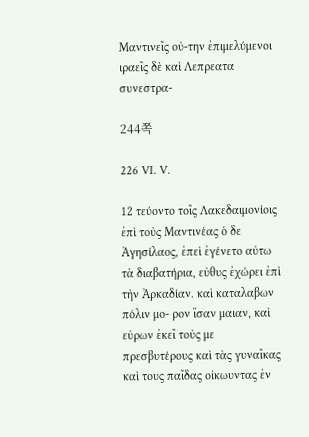Μαντινεῖς οὐ-την ἐπιμελύμενοι ιραεῖς δὲ καὶ Λεπρεατα συνεστρα-

244쪽

226 VI. V.

12 τεύοντο τοῖς Λακεδαιμονίοις ἐπὶ τοὐς Μαντινέας ὁ δε Ἀγησίλαος, ἐπεὶ ἐγένετο αὐτω τὰ διαβατήρια, εὐθυς ἐχώρει ἐπὶ τὴν Ἀρκαδίαν. καὶ καταλαβων πόλιν μο- ρον ἴσαν μαιαν, καὶ εὐρων ἐκεῖ τοὐς με πρεσβυτέρους καὶ τὰς γυναῖκας καὶ τους παῖδας οἰκωυντας ἐν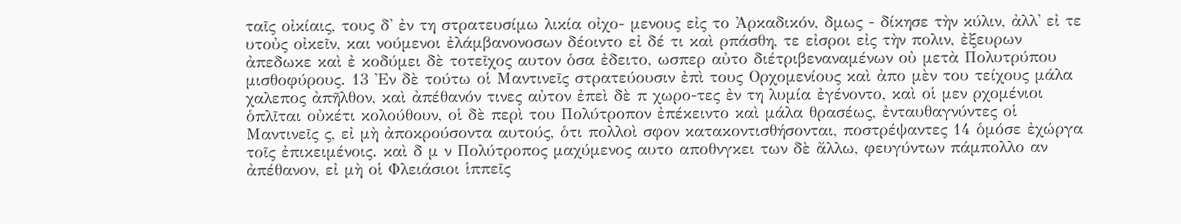ταῖς οἰκίαις, τους δ' ἐν τη στρατευσίμω λικία οἰχο- μενους εἰς το Ἀρκαδικόν, δμως - δίκησε τὴν κύλιν, ἀλλ' εἰ τε υτοὐς οἰκεῖν, και νούμενοι ἐλάμβανονοσων δέοιντο εἰ δέ τι καὶ ρπάσθη, τε εἰσροι εἰς τὴν πολιν, ἐξευρων ἀπεδωκε καὶ ἐ κοδύμει δὲ τοτεῖχος αυτον ὁσα ἐδειτο, ωσπερ αὐτο διέτριβεναναμένων οὐ μετὰ Πολυτρύπου μισθοφύρους. 13 Ἐν δὲ τούτω οἱ Μαντινεῖς στρατεύουσιν ἐπὶ τους Ορχομενίους καὶ ἀπο μὲν του τείχους μάλα χαλεπος ἀπῆλθον, καὶ ἀπέθανόν τινες αὐτον ἐπεὶ δὲ π χωρο-τες ἐν τη λυμία ἐγένοντο, καὶ οἱ μεν ρχομένιοι ὁπλῖται οὐκέτι κολούθουν, οἱ δὲ περὶ του Πολύτροπον ἐπέκειντο καὶ μάλα θρασέως, ἐνταυθαγνύντες οἱ Μαντινεῖς ς, εἰ μὴ ἀποκρούσοντα αυτούς, ὁτι πολλοὶ σφον κατακοντισθήσονται, ποστρέψαντες 14 ὁμόσε ἐχώργα τοῖς ἐπικειμένοις. καὶ δ μ ν Πολύτροπος μαχύμενος αυτο αποθνγκει των δὲ ἄλλω, φευγύντων πάμπολλο αν ἀπέθανον, εἰ μὴ οἱ Φλειάσιοι ἱππεῖς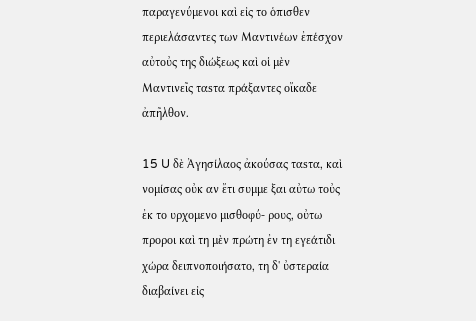παραγενύμενοι καὶ εἰς το ὁπισθεν περιελάσαντες των Μαντινέων ἐπέσχον αὐτοὐς της διώξεως καὶ οἱ μὲν Μαντινεῖς ταsτα πράξαντες οἴκαδε ἀπῆλθον.

15 U δὲ Ἀγησίλαος ἀκούσας ταsτα, καὶ νομίσας οὐκ αν ἔτι συμμε ξαι αὐτω τοὐς ἐκ το υρχομενο μισθοφύ- ρους, οὐτω προροι καὶ τη μὲν πρώτη ἐν τη εγεάτιδι χώρα δειπνοποιήσατο, τη δ' ὐστεραία διαβαίνει εἰς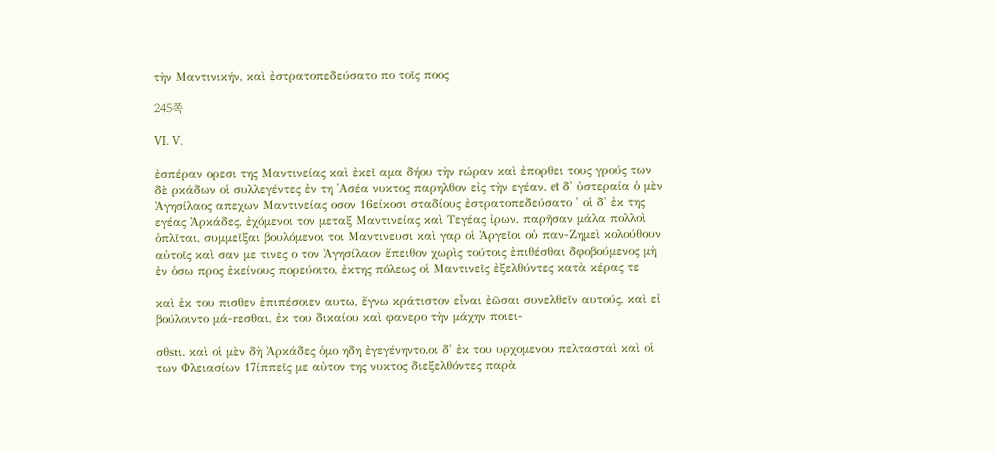τὴν Μαντινικήν, καὶ ἐστρατοπεδεύσατο πο τοῖς ποος

245쪽

VI. V.

ἐσπέραν ορεσι της Μαντινείας καὶ ἐκεῖ αμα δήου τὴν rώραν καὶ ἐπορθει τους γρούς των δὲ ρκάδων οἱ συλλεγέντες ἐν τη 'Aσέα νυκτος παρηλθον εἰς τὴν εγέαν. et δ' ὐστεραία ὁ μὲν Ἀγησίλαος απεχων Μαντινείας οσον 16είκοσι σταδίους ἐστρατοπεδεύσατο ' οἱ δ' ἐκ της εγέας Ἀρκάδες, ἐχόμενοι τον μεταξ Μαντινείας καὶ Tεγέας ἰρων, παρῆσαν μάλα πολλοὶ ὁπλῖται, συμμεῖξαι βουλόμενοι τοι Μαντινευσι καὶ γαρ οἱ Ἀργεῖοι οὐ παν-Zημεὶ κολούθουν αὐτοῖς καὶ σαν με τινες ο τον Ἀγησίλαον ἔπειθον χωρὶς τούτοις ἐπιθέσθαι δφοβούμενος μὴ ἐν ὁσω προς ἐκείνους πορεύοιτο, ἐκτης πόλεως οἱ Μαντινεῖς ἐξελθύντες κατὰ κέρας τε

καὶ ἐκ του πισθεν ἐπιπέσοιεν αυτω, ἔγνω κράτιστον εἶναι ἐῶσαι συνελθεῖν αυτούς, καὶ εἰ βούλοιντο μά-rεσθαι, ἐκ του δικαίου καὶ φανερο τὴν μάχην ποιει-

σθstι. καὶ οἱ μὲν δὴ Ἀρκάδες ὁμο ηδη ἐγεγένηντο.οι δ' ἐκ του υρχομενου πελτασταὶ καὶ οἱ των Φλειασίων 17ίππεῖς με αὐτον της νυκτος διεξελθόντες παρὰ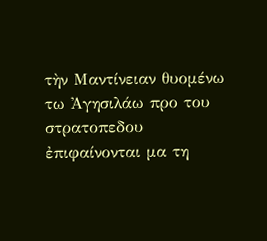τὴν Mαντίνειαν θυομένω τω Ἀγησιλάω προ του στρατοπεδου ἐπιφαίνονται μα τη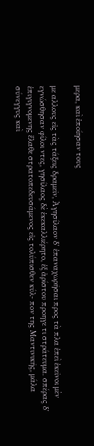μερα, καὶ ἐποίησαν τους

με αλλους εἰς τὰς τάξεις δραμεῖν, Ἀγησίλαον δ' ἐπαναχωρῆσαι προς τὰ πλα ἐπεὶ ἐκεῖνοι μὲν εγνώσθησαν φίλοι ντες, γησίλαος δὲ ἐκεκαλλιέρητο, ἐξ ἀρίστου προηγε τι στράτευμα. σπέρας δ' ἐπιγιγνομενης ἔλαθε στρατοπεδευσάμενος εἰς τολύπισθεν κύλ- πον της Μαντινικῆς, μάλα σύνεγγυς καὶ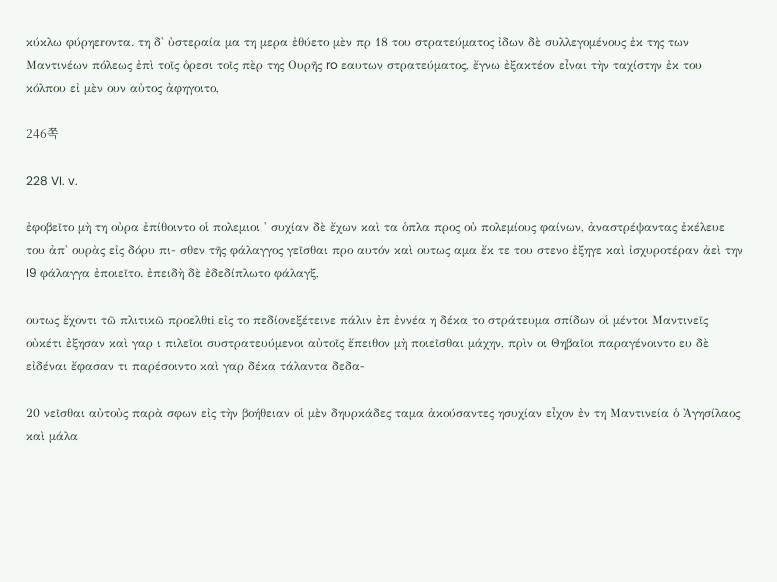κύκλω φύρηεrοντα. τη δ' ὐστεραία μα τη μερα ἐθύετο μὲν πρ 18 του στρατεύματος ἰδων δὲ συλλεγομένους ἐκ της των Μαντινέων πόλεως ἐπὶ τοῖς ὁρεσι τοῖς πὲρ της Ουρῆς ro εαυτων στρατεύματος, ἔγνω ἐξακτέον εἶναι τὴν ταχίστην ἐκ του κόλπου εἰ μὲν ουν αὐτος ἀφηγοιτο,

246쪽

228 VI. v.

ἐφοβεῖτο μὴ τη οὐρα ἐπίθοιντο οἱ πολεμιοι ' συχίαν δὲ ἔχων καὶ τα ὁπλα προς οὐ πολεμίους φαίνων, ἀναστρέψαντας ἐκέλευε του ἀπ' ουρὰς εἰς δόρυ πι- σθεν τῆς φάλαγγος γεῖσθαι προ αυτόν καὶ ουτως αμα ἔκ τε του στενο ἐξηγε καὶ ἰσχυροτέραν ἀεὶ την I9 φάλαγγα ἐποιεῖτο. ἐπειδὴ δὲ ἐδεδίπλωτο φάλαγξ,

ουτως ἔχοντι τῶ πλιτικῶ προελθti εἰς το πεδίονεξέτεινε πάλιν ἐπ ἐννέα η δέκα το στράτευμα σπίδων οἱ μέντοι Μαντινεῖς οὐκέτι ἐξησαν καὶ γαρ ι πιλεῖοι συστρατευύμενοι αὐτοῖς ἔπειθον μὴ ποιεῖσθαι μάχην, πρὶν οι Θηβαῖοι παραγένοιντο ευ δὲ εἰδέναι ἔφασαν τι παρέσοιντο καὶ γαρ δέκα τάλαντα δεδα-

20 νεῖσθαι αὐτοὐς παρὰ σφων εἰς τὴν βοήθειαν οἱ μὲν δηυρκάδες ταμα ἀκούσαντες ησυχίαν εἶχον ἐν τη Μαντινεία ὁ Ἀγησίλαος καὶ μάλα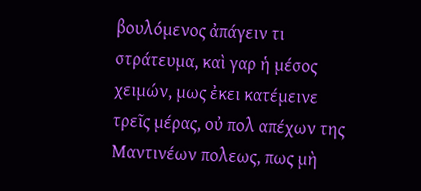βουλόμενος ἀπάγειν τι στράτευμα, καὶ γαρ ἡ μέσος χειμών, μως ἐκει κατέμεινε τρεῖς μέρας, οὐ πολ απέχων της Μαντινέων πολεως, πως μὴ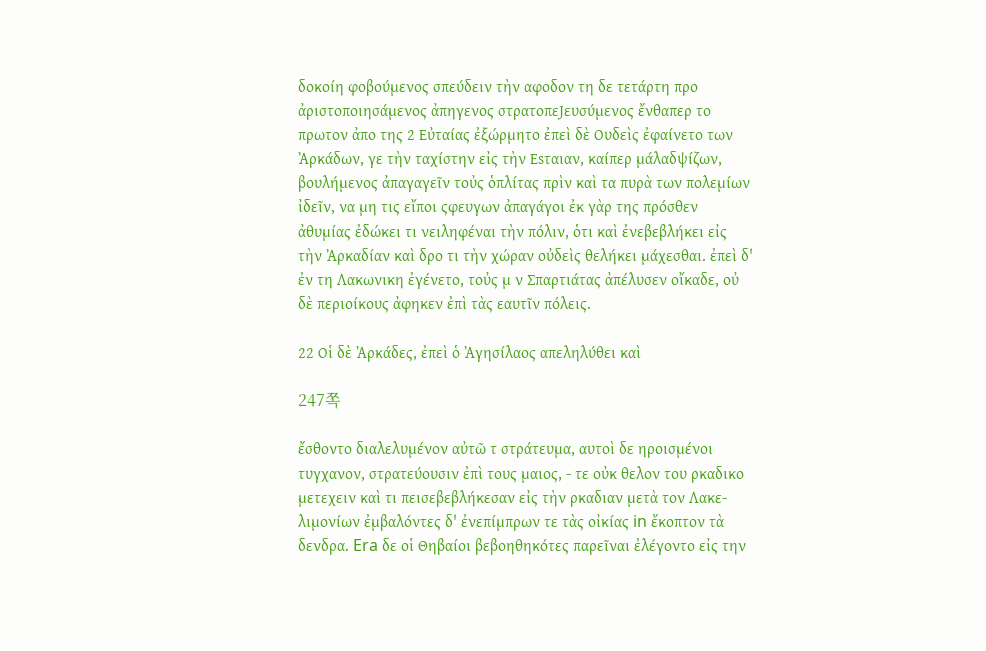δοκοίη φοβούμενος σπεύδειν τὴν αφοδον τη δε τετάρτη προ ἀριστοποιησάμενος ἀπηγενος στρατοπεJευσύμενος ἔνθαπερ το πρωτον ἀπο της 2 Εὐταίας ἐξώρμητο ἐπεὶ δὲ Ουδεὶς ἐφαίνετο των Ἀρκάδων, γε τὴν ταχίστην εἰς τὴν Esταιαν, καίπερ μάλαδψίζων, βουλήμενος ἀπαγαγεῖν τοὐς ὁπλίτας πρὶν καὶ τα πυρὰ των πολεμίων ἰδεῖν, να μη τις εἴποι ςφευγων ἀπαγάγοι ἐκ γὰρ της πρόσθεν ἀθυμίας ἐδώκει τι νειληφέναι τὴν πόλιν, ὁτι καὶ ἐνεβεβλήκει εἰς τὴν Ἀρκαδίαν καὶ δρο τι τὴν χώραν οὐδεὶς θελήκει μάχεσθαι. ἐπεὶ δ' ἐν τη Λακωνικη ἐγένετο, τοὐς μ ν Σπαρτιάτας ἀπέλυσεν οἴκαδε, οὐ δὲ περιοίκους ἀφηκεν ἐπὶ τὰς εαυτῖν πόλεις.

22 Οἱ δὲ Ἀρκάδες, ἐπεὶ ὁ Ἀγησίλαος απεληλύθει καὶ

247쪽

ἔσθοντο διαλελυμένον αὐτῶ τ στράτευμα, αυτοὶ δε ηροισμένοι τυγχανον, στρατεύουσιν ἐπὶ τους μαιος, - τε οὐκ θελον του ρκαδικο μετεχειν καὶ τι πεισεβεβλήκεσαν εἰς τὴν ρκαδιαν μετὰ τον Λακε- λιμονίων ἐμβαλόντες δ' ἐνεπίμπρων τε τὰς οἰκίας in ἔκοπτον τὰ δενδρα. Era δε οἱ Θηβαίοι βεβοηθηκότες παρεῖναι ἐλέγοντο εἰς την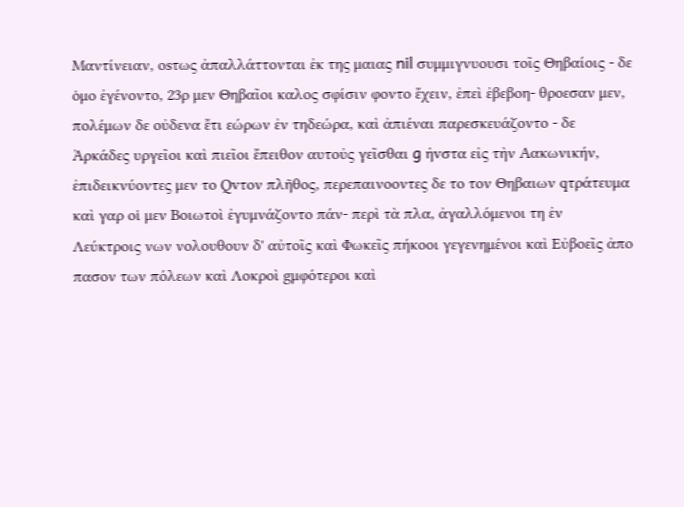Μαντίνειαν, οsτως ἀπαλλάττονται ἐκ της μαιας nil συμμιγνυουσι τοῖς Θηβαίοις - δε ὁμο ἐγένοντο, 23ρ μεν Θηβαῖοι καλος σφίσιν φοντο ἔχειν, ἐπεὶ ἐβεβοη- θροεσαν μεν, πολέμων δε οὐδενα ἔτι εώρων ἐν τηδεώρα, καὶ ἀπιέναι παρεσκευάζοντο - δε Ἀρκάδες υργεῖοι καὶ πιεῖοι ἔπειθον αυτοὐς γεῖσθαι g ἡvστα εἰς τὴν Aακωνικήν, ἐπιδεικνύοντες μεν το Qvτον πλῆθος, περεπαινοοντες δε το τον Θηβαιων qτράτευμα καὶ γαρ οἱ μεν Βοιωτοὶ ἐγυμνάζοντο πάν- περὶ τὰ πλα, ἀγαλλόμενοι τη ἐν Λεύκτροις νων νολουθουν δ' αὐτοῖς καὶ Φωκεῖς πήκοοι γεγενημένοι καὶ Εὐβοεῖς ἀπο πασον των πόλεων καὶ Λοκροὶ gμφότεροι καὶ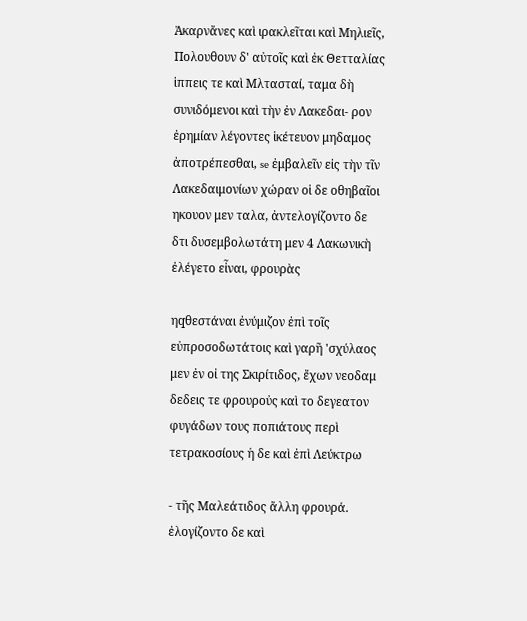Ἀκαρνἄνες καὶ ιρακλεῖται καὶ Μηλιεῖς, Πολουθουν δ' αὐτοῖς καὶ ἐκ Θετταλίας ἱππεις τε καὶ Mλτασταί, ταμα δὴ συνιδόμενοι καὶ τὴν ἐν Λακεδαι- ρον ἐρημίαν λέγοντες ἱκέτευον μηδαμος ἀποτρέπεσθαι, se ἐμβαλεῖν εἰς τὴν τῖν Λακεδαιμονίων χώραν οἱ δε οθηβαῖοι ηκουον μεν ταλα, ἀντελογίζοντο δε δτι δυσεμβολωτάτη μεν 4 Λακωνικὴ ἐλέγετο εἶναι, φρουρὰς

ηqθεστάναι ἐνύμιζον ἐπὶ τοῖς εὐπροσοδωτάτοις καὶ γαρῆ 'σχύλαος μεν ἐν οἰ της Σκιρίτιδος, ἔχων νεοδαμ δεδεις τε φρουροὐς καὶ το δεγεατον φυγάδων τους ποπιάτους περὶ τετρακοσίους ἡ δε καὶ ἐπὶ Λεύκτρω

- τῆς Μαλεάτιδος ἄλλη φρουρά. ἐλογίζοντο δε καὶ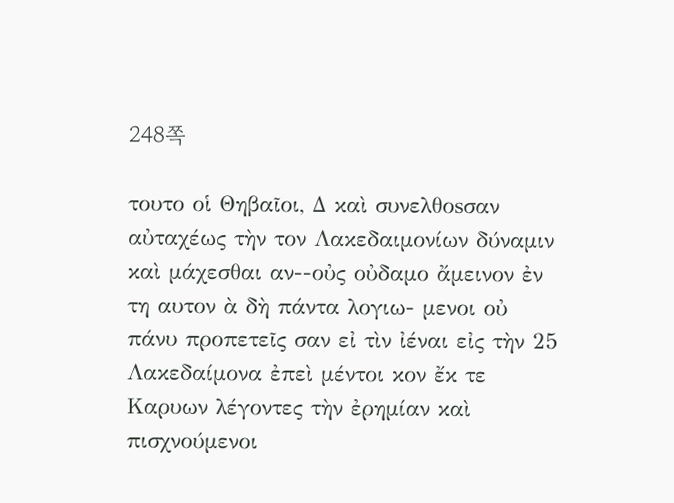248쪽

τουτο οἱ Θηβαῖοι, Δ καὶ συνελθοsσαν αὐταχέως τὴν τον Λακεδαιμονίων δύναμιν καὶ μάχεσθαι αν--οὐς οὐδαμο ἄμεινον ἐν τη αυτον ὰ δὴ πάντα λογιω- μενοι οὐ πάνυ προπετεῖς σαν εἰ τὶν ἰέναι εἰς τὴν 25 Λακεδαίμονα ἐπεὶ μέντοι κον ἔκ τε Καρυων λέγοντες τὴν ἐρημίαν καὶ πισχνούμενοι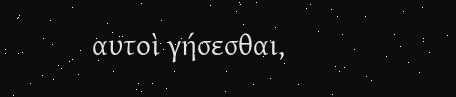αυτοὶ γήσεσθαι,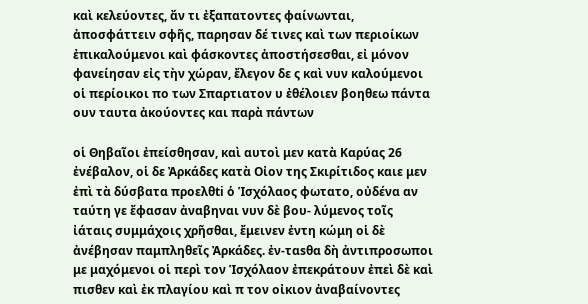καὶ κελεύοντες, ἄν τι ἐξαπατοντες φαίνωνται, ἀποσφάττειν σφῆς, παρησαν δέ τινες καὶ των περιοίκων ἐπικαλούμενοι καὶ φάσκοντες ἀποστήσεσθαι, εἰ μόνον φανείησαν εἰς τὴν χώραν, ἔλεγον δε ς καὶ νυν καλούμενοι οἱ περίοικοι πο των Σπαρτιατον υ ἐθέλοιεν βοηθεω πάντα ουν ταυτα ἀκούοντες και παρὰ πάντων

οἱ Θηβαῖοι ἐπείσθησαν, καὶ αυτοὶ μεν κατὰ Καρύας 26 ἐνέβαλον, οἱ δε Ἀρκάδες κατὰ Οἰον της Σκιρίτιδος καιε μεν ἐπὶ τὰ δύσβατα προελθti ὁ Ἱσχόλαος φωτατο, οὐδένα αν ταύτη γε ἔφασαν ἀναβηναι νυν δὲ βου- λύμενος τοῖς ἰάταις συμμάχοις χρῆσθαι, ἔμεινεν ἐντη κώμη οἱ δὲ ἀνέβησαν παμπληθεῖς Ἀρκάδες. ἐν-ταsθα δὴ ἀντιπροσωποι με μαχόμενοι οἱ περὶ τον Ἱσχόλαον ἐπεκράτουν ἐπεὶ δὲ καὶ πισθεν καὶ ἐκ πλαγίου καὶ π τον οἰκιον ἀναβαίνοντες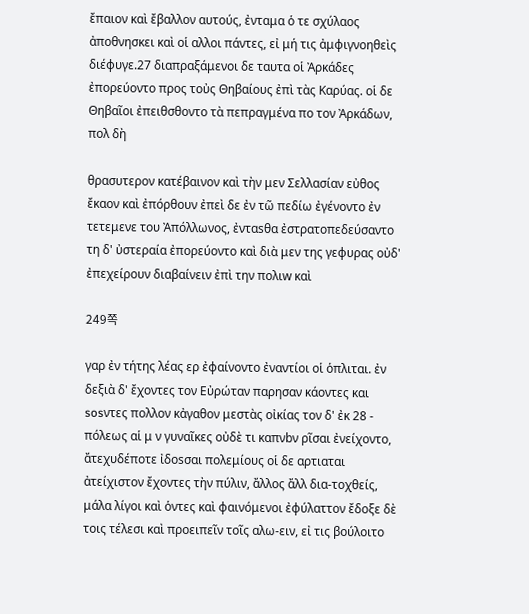ἔπαιον καὶ ἔβαλλον αυτούς, ἐνταμα ὁ τε σχύλαος ἀποθνησκει καὶ οἱ αλλοι πάντες, εἰ μή τις ἀμφιγνοηθεὶς διέφυγε.27 διαπραξάμενοι δε ταυτα οἱ Ἀρκάδες ἐπορεύοντο προς τοὐς Θηβαίους ἐπὶ τὰς Καρύας. οἱ δε Θηβαῖοι ἐπειθσθοντο τὰ πεπραγμένα πο τον Ἀρκάδων, πολ δὴ

θρασυτερον κατέβαινον καὶ τὴν μεν Σελλασίαν εὐθος ἔκαον καὶ ἐπόρθουν ἐπεὶ δε ἐν τῶ πεδίω ἐγένοντο ἐν τετεμενε του Ἀπόλλωνος, ἐνταsθα ἐστρατοπεδεύσαντο τη δ' ὐστεραία ἐπορεύοντο καὶ διὰ μεν της γεφυρας οὐδ' ἐπεχείρουν διαβαίνειν ἐπὶ την πολιw καὶ

249쪽

γαρ ἐν τήτης λέας ερ ἐφαίνοντο ἐναντίοι οἱ ὁπλιται. ἐν δεξιὰ δ' ἔχοντες τον Εὐρώταν παρησαν κάοντες και sosντες πολλον κἀγαθον μεστὰς οἰκίας τον δ' ἐκ 28 - πόλεως αἱ μ ν γυναῖκες οὐδὲ τι καπνbν ρῖσαι ἐνείχοντο, ἄτεχυδέποτε ἰδοsσαι πολεμίους οἱ δε αρτιαται ἀτείχιστον ἔχοντες τὴν πύλιν, ἄλλος ἄλλ δια-τοχθείς, μάλα λίγοι καὶ ὁντες καὶ φαινόμενοι ἐφύλαττον ἔδοξε δὲ τοις τέλεσι καὶ προειπεῖν τοῖς αλω-ειν, εἰ τις βούλοιτο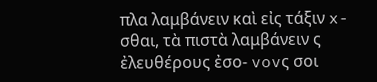πλα λαμβάνειν καὶ εἰς τάξιν x-σθαι, τὰ πιστὰ λαμβάνειν ς ἐλευθέρους ἐσο- vovς σοι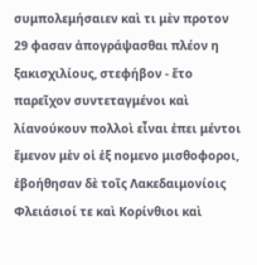συμπολεμήσαιεν καὶ τι μὲν προτον 29 φασαν ἀπογράψασθαι πλέον η ξακισχιλίους, στεφήβον - ἔτο παρεῖχον συντεταγμένοι καὶ λίανούκουν πολλοὶ εἶναι ἐπει μέντοι ἔμενον μὲν οἱ ἐξ noμενο μισθοφοροι, ἐβοήθησαν δὲ τοῖς Λακεδαιμονίοις Φλειάσιοί τε καὶ Κορίνθιοι καὶ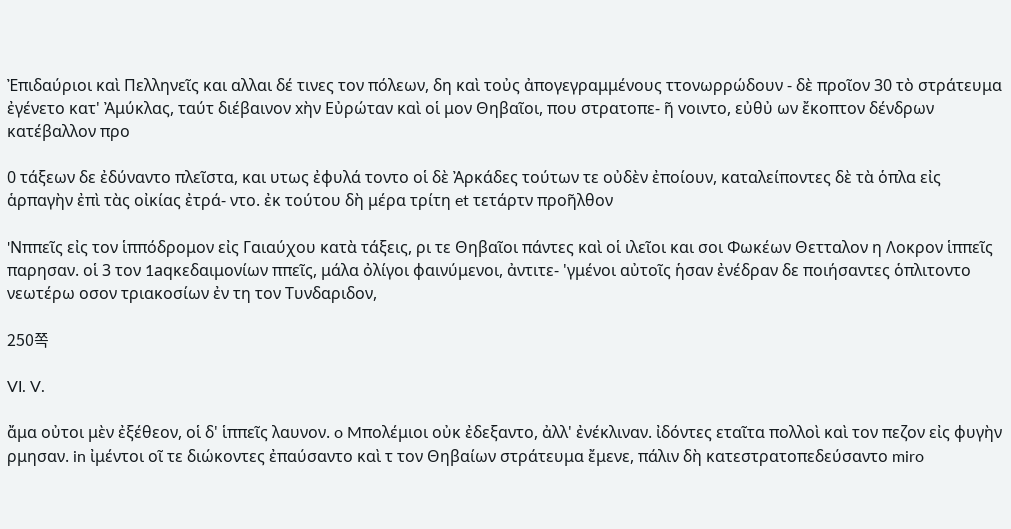Ἐπιδαύριοι καὶ Πελληνεῖς και αλλαι δέ τινες τον πόλεων, δη καὶ τοὐς ἀπογεγραμμένους ττονωρρώδουν - δὲ προῖον 30 τὸ στράτευμα ἐγένετο κατ' Ἀμύκλας, ταύτ διέβαινον xὴν Εὐρώταν καὶ οἱ μον Θηβαῖοι, που στρατοπε- ῆ vοιντο, εὐθὐ ων ἔκοπτον δένδρων κατέβαλλον προ

0 τάξεων δε ἐδύναντο πλεῖστα, και υτως ἐφυλά τοντο οἱ δὲ Ἀρκάδες τούτων τε οὐδὲν ἐποίουν, καταλείποντες δὲ τὰ ὁπλα εἰς ἁρπαγὴν ἐπὶ τὰς οἰκίας ἐτρά- ντο. ἐκ τούτου δὴ μέρα τρίτη et τετάρτν προῆλθον

'Nππεῖς εἰς τον ἱππόδρομον εἰς Γαιαύχου κατὰ τάξεις, ρι τε Θηβαῖοι πάντες καὶ οἱ ιλεῖοι και σοι Φωκέων Θετταλον η Λοκρον ἱππεῖς παρησαν. οἱ 3 τον 1aqκεδαιμονίων ππεῖς, μάλα ὀλίγοι φαινύμενοι, ἀντιτε- 'γμένοι αὐτοῖς ἡσαν ἐνέδραν δε ποιήσαντες ὁπλιτοντο νεωτέρω oσον τριακοσίων ἐν τη τον Τυνδαριδον,

250쪽

VI. V.

ἄμα οὐτοι μὲν ἐξέθεον, οἱ δ' ἱππεῖς λαυνον. o Mπολέμιοι οὐκ ἐδεξαντο, ἀλλ' ἐνέκλιναν. ἰδόντες εταῖτα πολλοὶ καὶ τον πεζον εἰς φυγὴν ρμησαν. in ἰμέντοι οῖ τε διώκοντες ἐπαύσαντο καὶ τ τον Θηβαίων στράτευμα ἔμενε, πάλιν δὴ κατεστρατοπεδεύσαντο miro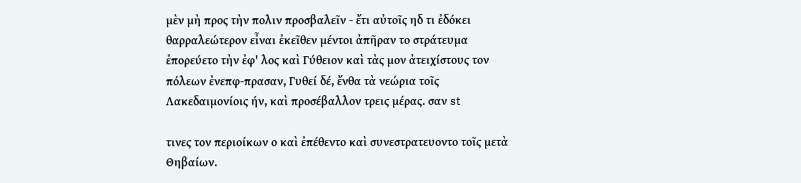μὲν μὴ προς τὴν πολιν προσβαλεῖν - ἔτι αὐτοῖς ηδ τι ἐδόκει θαρραλεώτερον εἶναι ἐκεῖθεν μέντοι ἀπῆραν το στράτευμα ἐπορεύετο τὴν ἐφ' λος καὶ Γύθειον καὶ τὰς μον ἀτειχίστους τον πόλεων ἐνεπφ-πρασαν, Γυθεί δέ, ἔνθα τὰ νεώρια τοῖς Λακεδαιμονίοις ήν, καὶ προσέβαλλον τρεις μέρας. σαν st

τινες τον περιοίκων ο καὶ ἐπέθεντο καὶ συνεστρατευοντο τοῖς μετὰ Θηβαίων.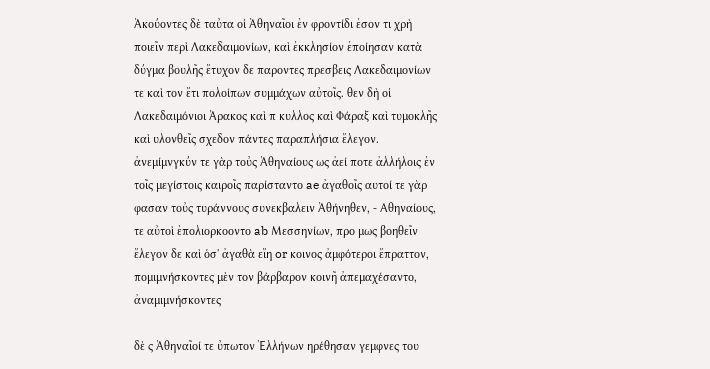Ἀκούοντες δὲ ταὐτα οἱ Ἀθηναῖοι ἐν φροντίδι ἐσον τι χρὴ ποιεῖν περὶ Λακεδαιμονίων, καὶ ἐκκλησίον ἐποίησαν κατὰ δύγμα βουλῆς ἔτυχον δε παροντες πρεσβεις Λακεδαιμονίων τε καὶ τον ἔτι πολοίπων συμμάχων αὐτοῖς. θεν δὴ οἱ Λακεδαιμόνιοι Ἀρακος καὶ π κυλλος καὶ Φάραξ καὶ τυμοκλῆς καὶ υλονθεῖς σχεδον πάντες παραπλήσια ἔλεγον. ἀνεμίμνγκύν τε γὰρ τοὐς Ἀθηναίους ως ἀεί ποτε ἀλλήλοις ἐν τοῖς μεγίστοις καιροῖς παρίσταντο ae ἀγαθοῖς αυτοί τε γὰρ φασαν τοὐς τυράννους συνεκβαλειν Ἀθήνηθεν, - Αθηναίους, τε αὐτοὶ ἐπολιορκοοντο ab Μεσσηνίων, προ μως βοηθεῖν ἔλεγον δε καὶ ὁσ' ἀγαθὰ εἴη or κοινος ἀμφότεροι ἔπραττον, πομιμνήσκοντες μὲν τον βάρβαρον κοινῆ ἀπεμαχέσαντο, ἀναμιμνήσκοντες

δὲ ς Ἀθηναῖοί τε ὐπωτον Ἐλλήνων ηρέθησαν γεμφνες του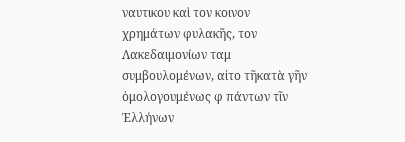ναυτικου καὶ τον κοινον χρημάτων φυλακῆς, τον Λακεδαιμονίων ταμ συμβουλομένων, αἰτο τῆκατὰ γῆν ὁμολογουμένως φ πάντων τῖν Ἐλλήνων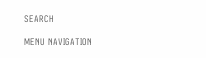SEARCH

MENU NAVIGATION